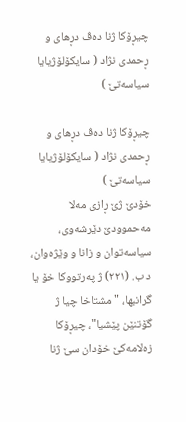چیڕۆکا ژنا دەڤ دڕھای و ڕحمدی نژاد ( سایکۆلۆژیایا سیاسەتێ )

چیڕۆکا ژنا دەڤ دڕھای و ڕحمدی نژاد ( سایکۆلۆژیایا سیاسەتێ )
خۆدێ ژێ ڕازی مەلا مەحموودێ دێرشەوی، سیاسەتوان و زانا و وێژەوان، د ب. (٢٢١) ژ پەرتووکا خۆ یا گرانبھا، "مشتاخا چیا ژ گۆتنێن پێشیا"، چیڕۆکا زەلامەکێ خۆدان سێ ژنا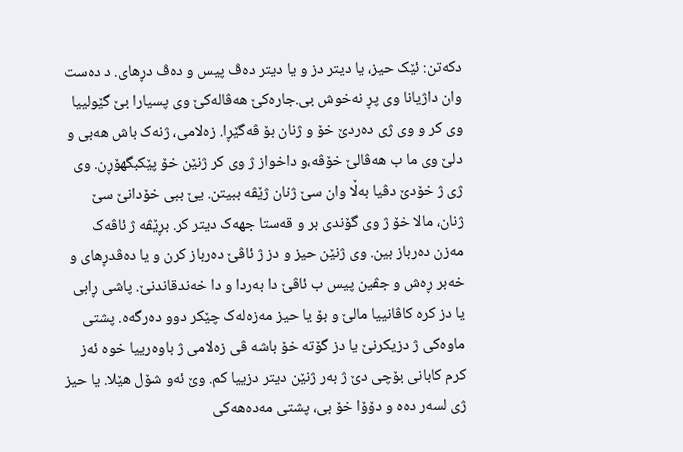دکەتن: ئێک حیز، یا دیتر دز و یا دیتر دەڤ پیس و دەڤ دڕھای. د دەست وان داژیانا وی پڕ نەخوش بی.جارەکێ ھەڤالەکێ وی پسیارا بێ گێولییا وی کر و وی ژی دەردێ خۆ و ژنان بۆ ڤەگێڕا. زەلامی، ژنەک باش ھەبی و دلێ وی ما ب ھەڤالێ خۆڤە،و داخواز ژ وی کر ژنێن خۆ پێکبگھۆڕن. وی ژی ژ خۆدێ دڤیا بەڵا وان سێ ژنان ژێڤە ببیتن. یێ ببی خۆدانێ سێ ژنان، مالا خۆ ژ وی گۆندی بر و قەستا جھەک دیتر کر. بڕێڤە ژ ئاڤەک مەزن دەرباز بین. وی ژنێن حیز و دز ژ ئاڤێ دەرباز کرن و یا دەڤدڕھای و خەبر ڕەش و جڤین پیس ب ئاڤێ دا بەردا و دا خەندقاندنێ. پاشی ڕابی یا دز کرە کاڤانییا مالێ و بۆ یا حیز مەزەلەک چێکر دوو دەرگەە. پشتی ماوەکی ژ دزیکرنێ یا دز گۆتە خۆ باشە ڤی زەلامی ژ باوەرییا خوە ئەز کرم کابانی بۆچی دێ ژ بەر ژنێن دیتر دزییا کم. وێ ئەو شۆل ھێلا. یا حیز ژی لسەر دەە و دۆۆا خۆ بی، پشتی مەدەھەکی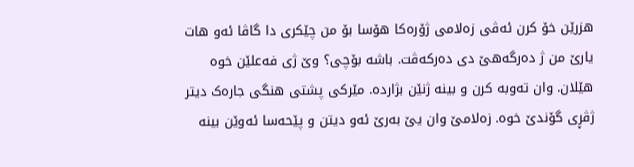ھزرێن خۆ کرن ئەڤی زەلامی ژۆرەکا ھۆسا بۆ من چێکری دا گاڤا ئەو ھات یارێ من ژ دەرگەھێ دی دەرکەڤت. باشە بۆچی؟ وێ ژی فەعلێن خوە ھێلان. وان تەوبە کرن و بینە ژنێن بژاردە. مێرکی پشتی ھنگی جارەک دیتر ژڤڕی گۆندێ خوە. زەلامێ وان یێ بەرێ ئەو دیتن و پێحەسا ئەوێن بینە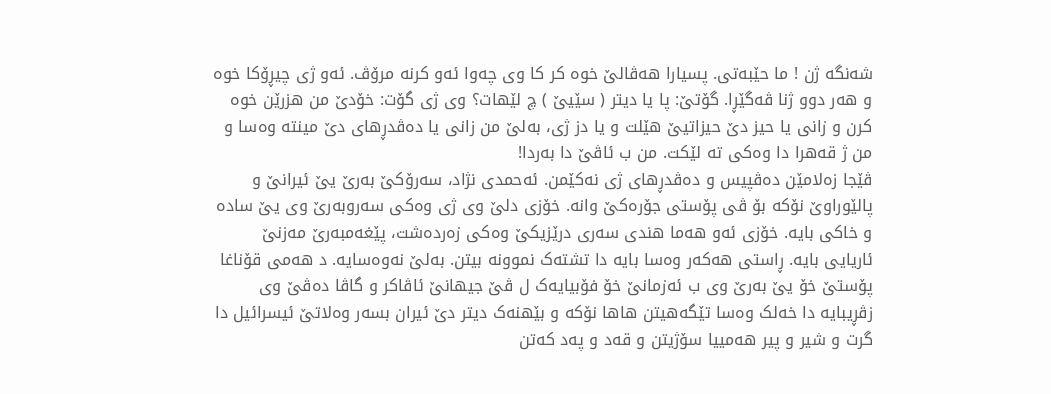شەنگە ژن ! ما حێبەتی. پسیارا ھەڤالێ خوە کر کا وی چەوا ئەو کرنە مرۆڤ. ئەو ژی چیڕۆکا خوە و ھەر دوو ژنا ڤەگێڕا. گۆتێ: پا یا دیتر ( سێیێ ) چ لێھات؟ وی ژی گۆت: خۆدێ من ھزرێن خوە کرن و زانی یا حیز دێ حیزاتیێ ھێلت و یا دز ژی، بەلێ من زانی یا دەڤدڕھای دێ مینتە وەسا و من ژ قەھرا دا وەکی تە لێکت. من ب ئاڤێ دا بەردا!
ڤێجا زەلامێن دەڤپیس و دەڤدڕھای ژی نەکێمن. ئەحمدی نژاد، سەرۆکێ بەرێ یێ ئیرانێ و پالێوراوێ نۆکە بۆ ڤی پۆستی جۆرەکێ وانە. خۆزی دلێ وی ژی وەکی سەروبەرێ وی یێ سادە و خاکی بایە. خۆزی ئەو ھەما ھندی سەری درێزیکێ وەکی زەردەشت، پێغەمبەرێ مەزنێ ئاریایی بایە. ڕاستی ھەکەر وەسا بایە دا تشتەک نموونە بیتن. بەلێ نەوەسایە. د ھەمی قۆناغا پۆستێ خۆ یێ بەرێ وی ب ئەزمانێ خۆ فۆبیایەک ل ڤێ جیھانێ ئاڤاکر و گاڤا دەڤێ وی زڤڕیبایە دا خەلک وەسا تێگەھیتن ھاھا نۆکە و بێھنەک دیتر دێ ئیران بسەر وەلاتێ ئیسرائیل دا گرت و شیر و پیر ھەمییا سۆژیتن و قەد و پەد کەتن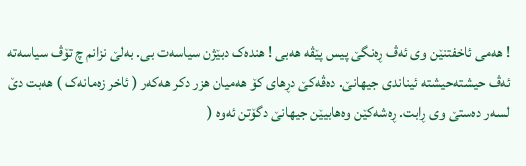! ھەمی ئاخفتنێن وی ئەڤ ڕەنگێ پیس پێڤە ھەبی ! ھندەک دبێژن سیاسەت بی. بەلێ نزانم چ تۆڤ سیاسەتە ئەڤ حیشتەحیشتە ئیناندی جیھانێ. دەڤەکێ دڕھای کۆ ھەمیان ھزر دکر ھەکەر ( ئاخر زەمانەک ) ھەبت دێ لسەر دەستێ وی ڕابت. ڕەشەکێن وەھابیێن جیھانێ دگۆتن ئەوە (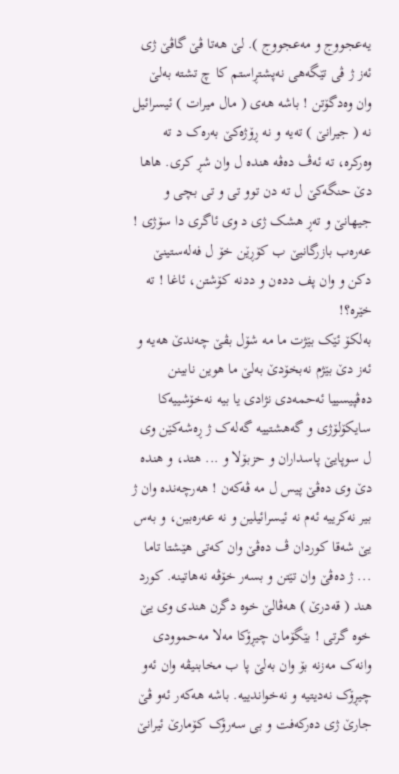یەعجووج و مەعجووج ). لێ ھەتا ڤێ گاڤێ ژی ئەز ژ ڤی تێگەھی نەپشتڕاستم کا چ تشتە بەلێ وان وەدگۆتن ! باشە ھەی ( مال میرات ) ئیسرائیل نە ( جیرانێ ) تەیە و نە ڕۆژەکێ بەرەک د تە وەرکرە، تە ئەڤ دەڤە ھندە ل وان شڕ کری. ھاھا دێ حنگەکێ ل تە دن توو تی و تی بچی و جیھانێ و تەڕ ھشک ژی د وی ئاگری دا سۆژی ! عەرەب بازرگانیێ ب کۆڕێن خۆ ل فەلەستینێ دکن و وان پف ددەن و ددنە کۆشتن، ئاغا ! تە خێرە؟!
بەلکۆ ئێک بێژت ما مە شۆل بڤێ چەندێ ھەیە و ئەز دێ بێژم نەبخۆدێ بەلێ ما ھوین نابینن دەڤپیسییا ئەحمەدی نژادی یا بیە نەخۆشییەکا سایکۆلۆژی و گەھشتییە گەلەک ژ ڕەشەکێن وی ل سوپایێ پاسداران و حزبۆلا و ... ھتد، و ھندە دێ وی دەڤێ پیس ل مە ڤەکەن ! ھەرچەندە وان ژ بیر نەکرییە ئەم نە ئیسرائیلین و نە عەرەبین، و بەس یێ شەقا کوردان ڤ دەڤێ وان کەتی ھێشتا تاما ... ژ دەڤێ وان تێتن و بسەر خۆڤە نەھاتینە. کورد ھند ( قەدرێ ) ھەڤالێ خوە دگرن ھندی وی یێ خوە گرتی ! بێگۆمان چیڕۆکا مەلا مەحموودی وانەک مەزنە بۆ وان بەلێ پا ب مخابنیڤە وان ئەو چیڕۆک نەدیتیە و نەخواندییە. باشە ھەکەر ئەو ڤێ جارێ ژی دەرکەفت و بی سەرۆک کۆمارێ ئیرانێ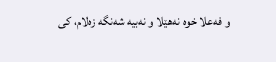و فەعلا خوە نەھێلا و نەبیە شەنگە زەلام، کی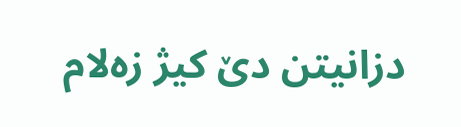دزانیتن دێ کیژ زەلام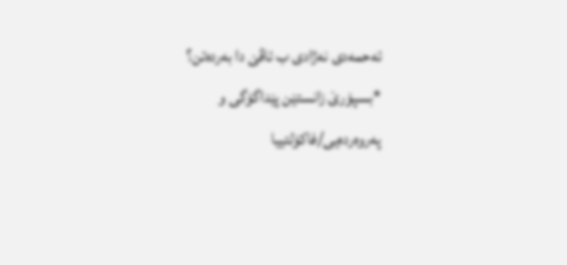ئەحمەدی نەژادی ب ئاڤێ دا بەردەتن؟ *بسپۆرێ زانستێن پێداگۆگی و پەروەردەیی/فاکۆلتییا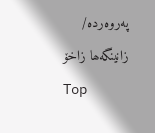پەروەردە/ زانینگەھا زاخۆ
Top